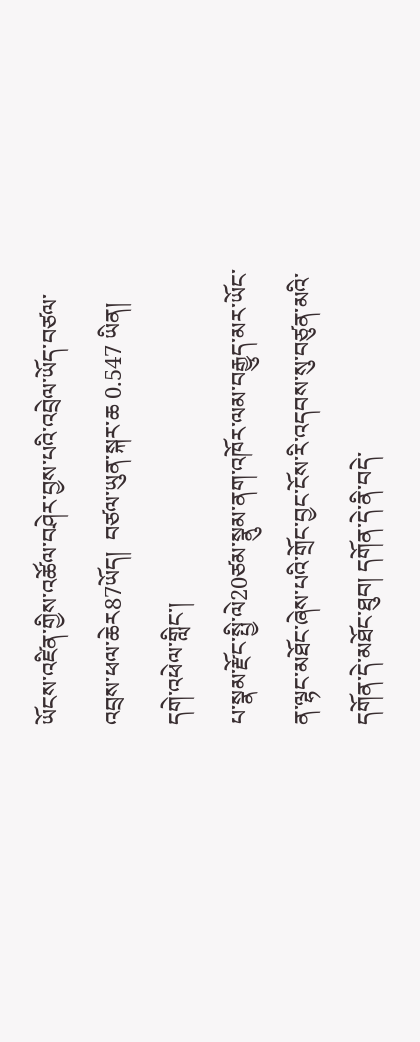ཡོངས་འཛིན་གྱིས་འཚོལ་བཤེར་བྱས་པའི་འབྲེལ་ཡོད་བཙལ་འབྲས་ཕལ་ཆེར87ཡོད།  བཙལ་ཡུན་སྐར་ཆ 0.547 ཡིན།
དགེ་འཕེལ་གླིང་།
པ་སྣམ་རྫོང་སྤྱི་ལེ20ཙམ་སྣུམ་ནག་འཁོར་ལམ་བརྒྱུད་མར་ཡོང་ན་ལྷང་མཐོང་ཞེས་པའི་གྲོང་བྱང་ངོས་རི་འདབས་སུ་བཙུན་མའི་དགོན་དེ་མཐོང་ཐུབ། དགོན་དེ་ནི་བདེ་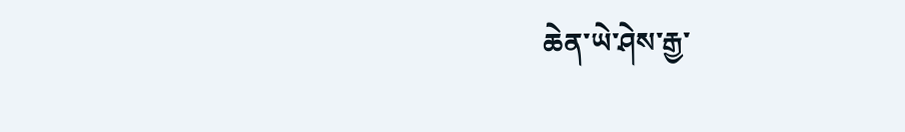ཆེན་ཡེ་ཤེས་རྒྱ་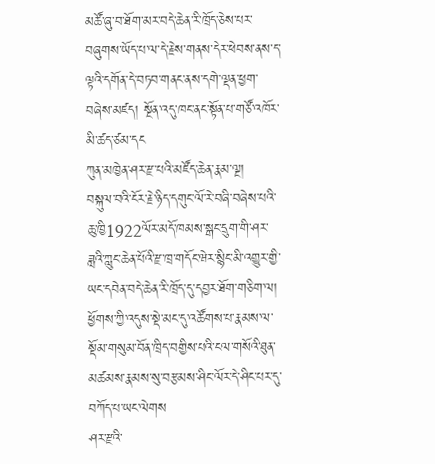མཚོ་ཞུ་བ་ཐོག་མར་བདེ་ཆེན་རི་ཁྲོད་ཅེས་པར་བཞུགས་ཡོད་པ་ལ་དེ་རྗེས་གནས་དེར་ཕེབས་ནས་ད་ལྟའི་དགོན་དེ་བཏབ་གནང་ནས་དགེ་ལྡན་ཕྱག་བཞེས་མཛད། སྔོན་འདུ་ཁང་ནང་སྟོན་པ་གཙོ་འཁོར་མི་ཚད་ཙམ་དང
ཀུན་མཁྱེན་ཤར་རྫ་པའི་མཛོད་ཆེན་རྣམ་ལྔ།
བསྐུལ་བའི་ངོར་རྗེ་ཉིད་དགུང་ལོ་རེ་བཞི་བཞེས་པའི་ཆུ་ཁྱི1922ལོར་མདོ་ཁམས་སྒང་དྲུག་གི་ཤར་ཟླའི་ཀླུང་ཆེན་པོའི་རྫ་ཁྲ་གདོང་ཝེར་སྙིང་མི་འགྱུར་གྱི་ཡང་དབེན་བདེ་ཆེན་རི་ཁྲོད་དུ་དབྱར་ཐོག་གཅིག་ལ། ཕྱོགས་ཀྱི་འདུས་སྡེ་མང་དུ་འཚོགས་པ་རྣམས་ལ་སྡོམ་གསུམ་བོན་ཁྲིད་བགྱིས་པའི་ངལ་གསོའི་ཐུན་མཚམས་རྣམས་སུ་བརྩམས་ཤིང་ལོར་དེ་ཤིང་པར་དུ་བཀོད་པ་ཡང་ལེགས
ཤར་རྫའི་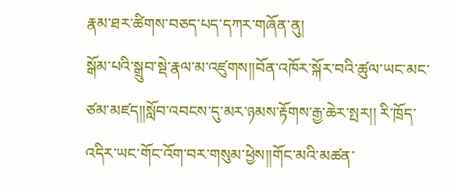རྣམ་ཐར་ཚིགས་བཅད་པད་དཀར་གཞོན་ནུ།
སྒོམ་པའི་སྒྲུབ་སྡེ་རྣལ་མ་འཛུགས།།བོན་འཁོར་སྐོར་བའི་ཚུལ་ཡང་མང་ཙམ་མཛད།།སློབ་འབངས་དུ་མར་ཉམས་རྟོགས་རྒྱ་ཆེར་སྤར།། རི་ཁྲོད་འདིར་ཡང་གོང་འོག་བར་གསུམ་ཕྱེས།།གོང་མའི་མཚན་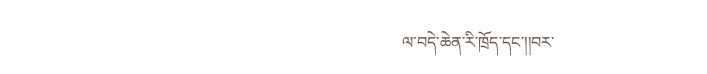ལ་བདེ་ཆེན་རི་ཁྲོད་དང་།།བར་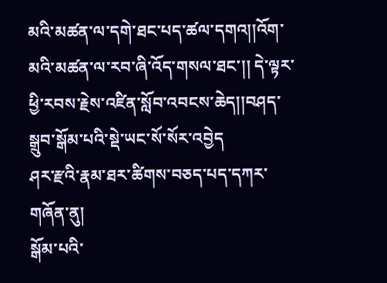མའི་མཚན་ལ་དགེ་ཐང་པད་ཚལ་དགའ།།འོག་མའི་མཚན་ལ་རབ་ཞི་འོད་གསལ་ཐང་།། དེ་ལྟར་ཕྱི་རབས་རྗེས་འཛིན་སློབ་འབངས་ཆེད།།བཤད་སྒྲུབ་སྒོམ་པའི་སྡེ་ཡང་སོ་སོར་འབྱེད
ཤར་རྫའི་རྣམ་ཐར་ཚིགས་བཅད་པད་དཀར་གཞོན་ནུ།
སྒོམ་པའི་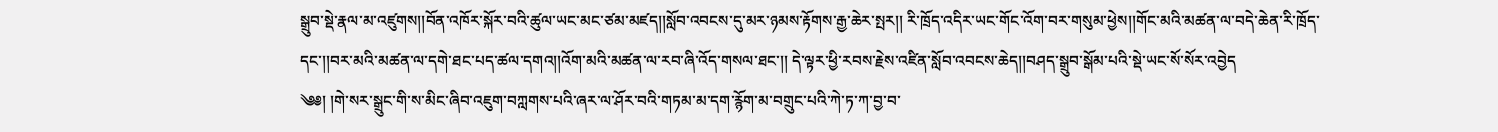སྒྲུབ་སྡེ་རྣལ་མ་འཛུགས།།བོན་འཁོར་སྐོར་བའི་ཚུལ་ཡང་མང་ཙམ་མཛད།།སློབ་འབངས་དུ་མར་ཉམས་རྟོགས་རྒྱ་ཆེར་སྤར།། རི་ཁྲོད་འདིར་ཡང་གོང་འོག་བར་གསུམ་ཕྱེས།།གོང་མའི་མཚན་ལ་བདེ་ཆེན་རི་ཁྲོད་དང་།།བར་མའི་མཚན་ལ་དགེ་ཐང་པད་ཚལ་དགའ།།འོག་མའི་མཚན་ལ་རབ་ཞི་འོད་གསལ་ཐང་།། དེ་ལྟར་ཕྱི་རབས་རྗེས་འཛིན་སློབ་འབངས་ཆེད།།བཤད་སྒྲུབ་སྒོམ་པའི་སྡེ་ཡང་སོ་སོར་འབྱེད
༄༅། །གེ་སར་སྒྲུང་གི་ས་མིང་ཞིབ་འཇུག་བཀླགས་པའི་ཞར་ལ་ཤོར་བའི་གཏམ་མ་དག་རྙོག་མ་བགྲུང་པའི་ཀེ་ཏ་ཀ་བྱ་བ་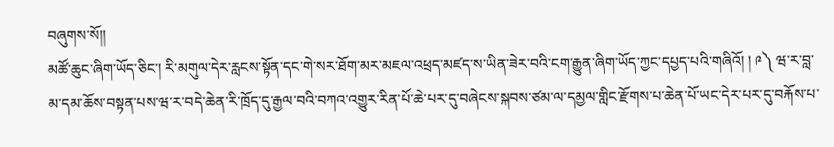བཞུགས་སོ།།
མཚོ་ཆུང་ཞིག་ཡོད་ཅིང་། རི་མགུལ་དེར་རླངས་སྟོན་དང་གེ་སར་ཐོག་མར་མཇལ་འཕྲད་མཛད་ས་ཡིན་ཟེར་བའི་ངག་རྒྱུན་ཞིག་ཡོད་ཀྱང་དཔྱད་པའི་གཞིའོ། ། ༩༽ ཝ་ར་བླ་མ་དམ་ཆོས་བསྟན་པས་ཝ་ར་བདེ་ཆེན་རི་ཁྲོད་དུ་རྒྱལ་བའི་བཀའ་འགྱུར་རིན་པོ་ཆེ་པར་དུ་བཞེངས་སྐབས་ཙམ་ལ་དམྱལ་གླིང་རྫོགས་པ་ཆེན་པོ་ཡང་དེར་པར་དུ་བརྐོས་པ་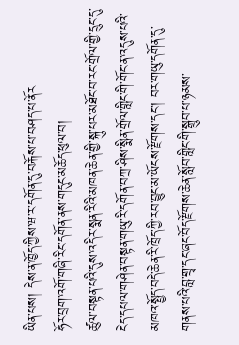ཡིན་པས། དེས་ན་ཁྱོད་ཀྱིས་ཝ་ར་དགོན་དུ་བརྐོས་པ་བཤད་པ་ནོར
ཧོར་བྲག་འགོ་གཞི་རིང་དགོན་ནས་གདུང་མཆོད་ཕུལ་བ།
ཚུལ་བསྟན་པའི་དུས་འདིར་སྨན་རིའི་མཁན་ཆེན་གྱི་སྐུ་པར་མཐོང་བ་རང་གྲོལ་གྱི་དྲུང་དུ་ངེད་དཔལ་གཤེན་བསྟན་གཡུ་རི་དགོན་བཀྲ་ཤིས་སྨིན་གྲོལ་གླིང་གི་གོང་ན་འདུས་པའི་མཁའ་སྤྱོད་བདེ་ཆེན་རི་ཁྲོད་ཀྱི་རབ་བྱུང་མ་ཡོངས་རྫོགས་དང་། བར་གཡུ་དགོན་དུ་གནས་པའི་བླ་གྲྭ་དང་ཞང་བོད་རྫོགས་ཆེན་སློབ་གླིང་གི་སྒྲུབ་པ་ཉམས་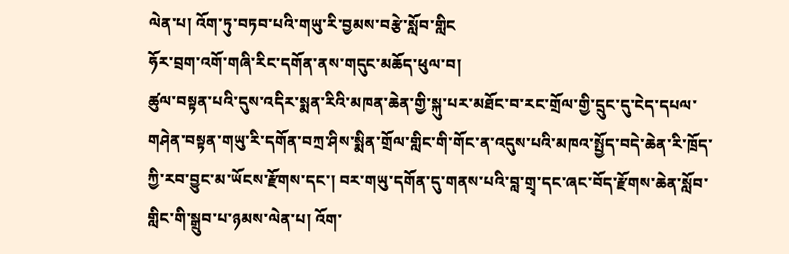ལེན་པ། འོག་ཏུ་བཏབ་པའི་གཡུ་རི་བྱམས་བརྩེ་སློབ་གླིང
ཧོར་བྲག་འགོ་གཞི་རིང་དགོན་ནས་གདུང་མཆོད་ཕུལ་བ།
ཚུལ་བསྟན་པའི་དུས་འདིར་སྨན་རིའི་མཁན་ཆེན་གྱི་སྐུ་པར་མཐོང་བ་རང་གྲོལ་གྱི་དྲུང་དུ་ངེད་དཔལ་གཤེན་བསྟན་གཡུ་རི་དགོན་བཀྲ་ཤིས་སྨིན་གྲོལ་གླིང་གི་གོང་ན་འདུས་པའི་མཁའ་སྤྱོད་བདེ་ཆེན་རི་ཁྲོད་ཀྱི་རབ་བྱུང་མ་ཡོངས་རྫོགས་དང་། བར་གཡུ་དགོན་དུ་གནས་པའི་བླ་གྲྭ་དང་ཞང་བོད་རྫོགས་ཆེན་སློབ་གླིང་གི་སྒྲུབ་པ་ཉམས་ལེན་པ། འོག་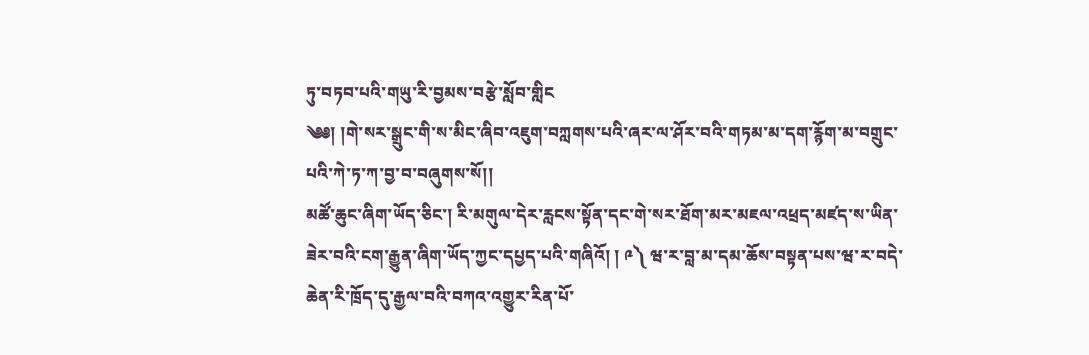ཏུ་བཏབ་པའི་གཡུ་རི་བྱམས་བརྩེ་སློབ་གླིང
༄༅། །གེ་སར་སྒྲུང་གི་ས་མིང་ཞིབ་འཇུག་བཀླགས་པའི་ཞར་ལ་ཤོར་བའི་གཏམ་མ་དག་རྙོག་མ་བགྲུང་པའི་ཀེ་ཏ་ཀ་བྱ་བ་བཞུགས་སོ།།
མཚོ་ཆུང་ཞིག་ཡོད་ཅིང་། རི་མགུལ་དེར་རླངས་སྟོན་དང་གེ་སར་ཐོག་མར་མཇལ་འཕྲད་མཛད་ས་ཡིན་ཟེར་བའི་ངག་རྒྱུན་ཞིག་ཡོད་ཀྱང་དཔྱད་པའི་གཞིའོ། ། ༩༽ ཝ་ར་བླ་མ་དམ་ཆོས་བསྟན་པས་ཝ་ར་བདེ་ཆེན་རི་ཁྲོད་དུ་རྒྱལ་བའི་བཀའ་འགྱུར་རིན་པོ་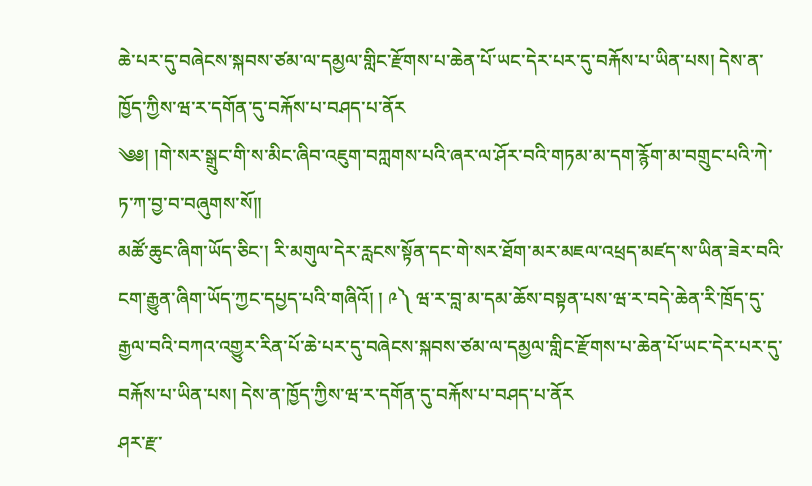ཆེ་པར་དུ་བཞེངས་སྐབས་ཙམ་ལ་དམྱལ་གླིང་རྫོགས་པ་ཆེན་པོ་ཡང་དེར་པར་དུ་བརྐོས་པ་ཡིན་པས། དེས་ན་ཁྱོད་ཀྱིས་ཝ་ར་དགོན་དུ་བརྐོས་པ་བཤད་པ་ནོར
༄༅། །གེ་སར་སྒྲུང་གི་ས་མིང་ཞིབ་འཇུག་བཀླགས་པའི་ཞར་ལ་ཤོར་བའི་གཏམ་མ་དག་རྙོག་མ་བགྲུང་པའི་ཀེ་ཏ་ཀ་བྱ་བ་བཞུགས་སོ།།
མཚོ་ཆུང་ཞིག་ཡོད་ཅིང་། རི་མགུལ་དེར་རླངས་སྟོན་དང་གེ་སར་ཐོག་མར་མཇལ་འཕྲད་མཛད་ས་ཡིན་ཟེར་བའི་ངག་རྒྱུན་ཞིག་ཡོད་ཀྱང་དཔྱད་པའི་གཞིའོ། ། ༩༽ ཝ་ར་བླ་མ་དམ་ཆོས་བསྟན་པས་ཝ་ར་བདེ་ཆེན་རི་ཁྲོད་དུ་རྒྱལ་བའི་བཀའ་འགྱུར་རིན་པོ་ཆེ་པར་དུ་བཞེངས་སྐབས་ཙམ་ལ་དམྱལ་གླིང་རྫོགས་པ་ཆེན་པོ་ཡང་དེར་པར་དུ་བརྐོས་པ་ཡིན་པས། དེས་ན་ཁྱོད་ཀྱིས་ཝ་ར་དགོན་དུ་བརྐོས་པ་བཤད་པ་ནོར
ཤར་རྫ་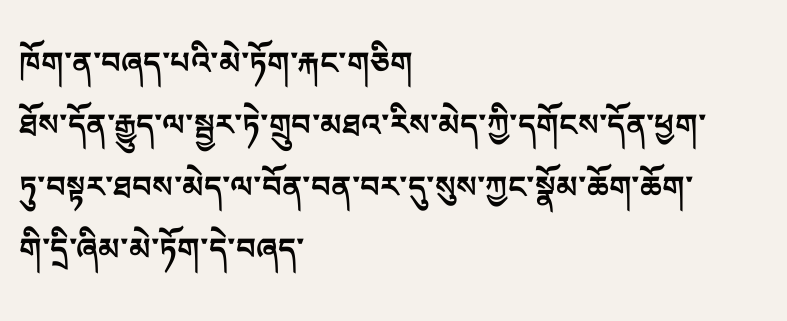ཁོག་ན་བཞད་པའི་མེ་ཏོག་རྐང་གཅིག
ཐོས་དོན་རྒྱུད་ལ་སྦྱར་ཏེ་གྲུབ་མཐའ་རིས་མེད་ཀྱི་དགོངས་དོན་ཕྱག་ཏུ་བསྟར་ཐབས་མེད་ལ་བོན་བན་བར་དུ་སུས་ཀྱང་སྣོམ་ཆོག་ཆོག་གི་དྲི་ཞིམ་མེ་ཏོག་དེ་བཞད་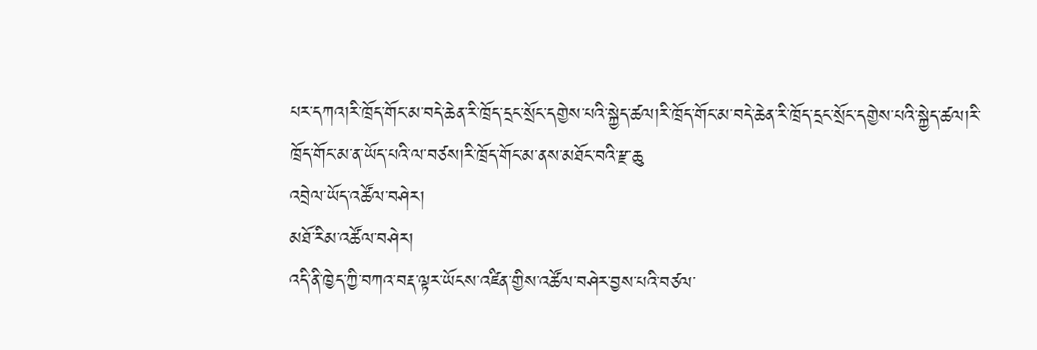པར་དཀའ།རི་ཁྲོད་གོང་མ་བདེ་ཆེན་རི་ཁྲོད་དྲང་སྲོང་དགྱེས་པའི་སྐྱེད་ཚལ།རི་ཁྲོད་གོང་མ་བདེ་ཆེན་རི་ཁྲོད་དྲང་སྲོང་དགྱེས་པའི་སྐྱེད་ཚལ།རི་ཁྲོད་གོང་མ་ན་ཡོད་པའི་ལ་བཙས།རི་ཁྲོད་གོང་མ་ནས་མཐོང་བའི་རྫ་ཆུ
འབྲེལ་ཡོད་འཚོལ་བཤེར།
མཐོ་རིམ་འཚོལ་བཤེར།
འདི་ནི་ཁྱེད་ཀྱི་བཀའ་བརྡ་ལྟར་ཡོངས་འཛིན་གྱིས་འཚོལ་བཤེར་བྱས་པའི་བཙལ་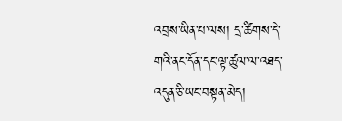འབྲས་ཡིན་པ་ལས། དྲ་ཚིགས་དེ་གའི་ནང་དོན་དང་ལྟ་ཚུལ་ལ་འཐད་འདུན་ཅི་ཡང་བསྟན་མེད།